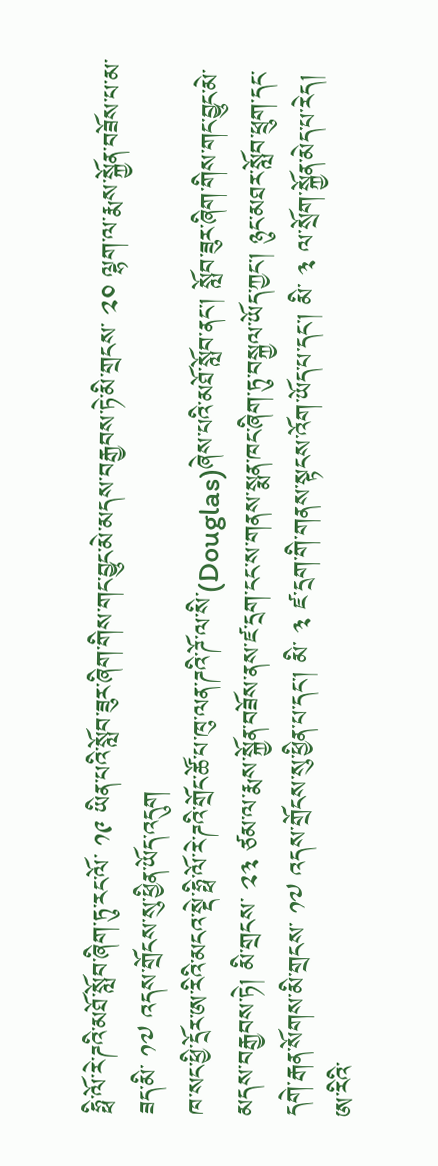ཧྥི་ལོ་རེ་ཌའི་མཐོ་སློབ་ཞིག་ཏུ་རང་ལོ་ ༡༩ ཡིན་པའི་སློབ་ཟུར་ཞིག་གིས་གང་བྱུང་མེ་མདས་བརྒྱབས་ཏེ་མི་གྲངས་ ༢༠ ལྷག་ལ་རྨས་སྐྱོན་བཟོས་པ་མ་ཟད་མི་ ༡༧ འདས་གྲོངས་སུ་ཕྱིན་ཡོད་འདུག
ཁ་སང་ཕྱི་དྲོར་ཨ་རིའི་མངའ་སྡེ་ཧྥི་ལོ་རེ་ཌའི་གྲོང་ཚོ་པ་ཁུ་ལན་ཌའི་ཌོ་ལ་སི་(Douglas)ཞེས་པའི་མཐོ་སློབ་ནང་། སློབ་ཟུར་ཞིག་གིས་གང་བྱུང་མེ་མདས་བརྒྱབས་ཏེ། མི་གྲངས་ ༢༣ ཙམ་ལ་རྨས་སྐྱོན་བཟོས་ནས་ཛ་དྲག་ངང་ས་གནས་སྨན་ཁང་ཞིག་ཏུ་བསྐྱལ་ཡོད་ཀྱང་། ཉུང་མཐར་སློབ་ཕྲུག་དང་དགེ་རྒན་སོགས་མི་གྲངས་ ༡༧ འདས་གྲོངས་སུ་ཕྱིན་པ་དང་། མི་ ༣ ཛ་དྲག་གི་གནས་སྟངས་འོག་ཡོད་པ་དང་། མི་ ༣ ལ་སྲོག་སྐྱོན་མེད་པ་རེད།
ཨ་རིའི་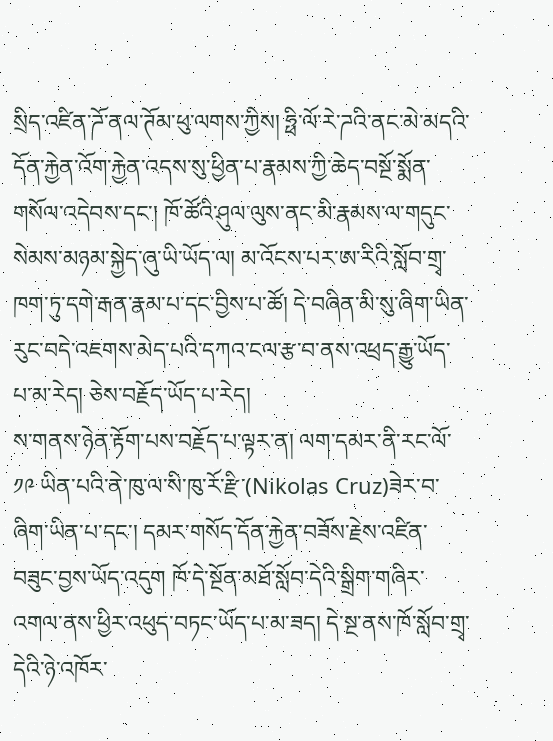སྲིད་འཛིན་ཌོ་ནལ་ཊོམ་ཕུ་ལགས་ཀྱིས། ཧྥི་ལོ་རེ་ཌའི་ནང་མེ་མདའི་དོན་རྐྱེན་འོག་རྐྱེན་འདས་སུ་ཕྱིན་པ་རྣམས་ཀྱི་ཆེད་བསྔོ་སྨོན་གསོལ་འདེབས་དང་། ཁོ་ཚོའི་ཤུལ་ལུས་ནང་མི་རྣམས་ལ་གདུང་སེམས་མཉམ་སྐྱེད་ཞུ་ཡི་ཡོད་ལ། མ་འོངས་པར་ཨ་རིའི་སློབ་གྲྭ་ཁག་ཏུ་དགེ་རྒན་རྣམ་པ་དང་བྱིས་པ་ཚོ། དེ་བཞིན་མི་སུ་ཞིག་ཡིན་རུང་བདེ་འཇགས་མེད་པའི་དཀའ་ངལ་རྩ་བ་ནས་འཕྲད་རྒྱུ་ཡོད་པ་མ་རེད། ཅེས་བརྗོད་ཡོད་པ་རེད།
ས་གནས་ཉེན་རྟོག་པས་བརྗོད་པ་ལྟར་ན། ལག་དམར་ནི་རང་ལོ་ ༡༩ ཡིན་པའི་ནེ་ཁུ་ལ་སི་ཁུ་རོ་རྫི་(Nikolas Cruz)ཟེར་བ་ཞིག་ཡིན་པ་དང་། དམར་གསོད་དོན་རྐྱེན་བཟོས་རྗེས་འཛིན་བཟུང་བྱས་ཡོད་འདུག ཁོ་དེ་སྔོན་མཐོ་སློབ་དེའི་སྒྲིག་གཞིར་འགལ་ནས་ཕྱིར་འཕུད་བཏང་ཡོད་པ་མ་ཟད། དེ་སྔ་ནས་ཁོ་སློབ་གྲྭ་དེའི་ཉེ་འཁོར་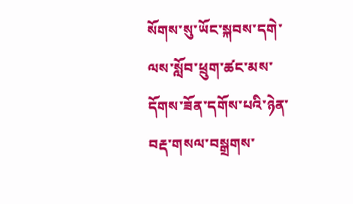སོགས་སུ་ཡོང་སྐབས་དགེ་ལས་སློབ་ཕྲུག་ཚང་མས་དོགས་ཟོན་དགོས་པའི་ཉེན་བརྡ་གསལ་བསྒྲགས་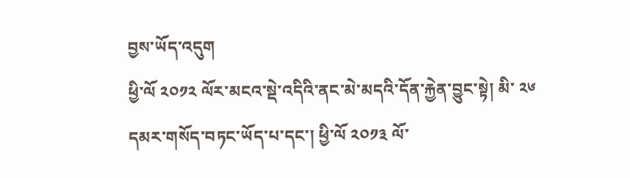བྱས་ཡོད་འདུག
ཕྱི་ལོ ༢༠༡༢ ལོར་མངའ་སྡེ་འདིའི་ནང་མེ་མདའི་དོན་རྐྱེན་བྱུང་སྟེ། མི་ ༢༦ དམར་གསོད་བཏང་ཡོད་པ་དང་། ཕྱི་ལོ ༢༠༡༣ ལོ་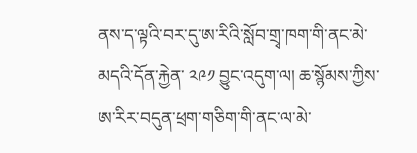ནས་ད་ལྟའི་བར་དུ་ཨ་རིའི་སློབ་གྲྭ་ཁག་གི་ནང་མེ་མདའི་དོན་རྐྱེན་ ༢༩༡ བྱུང་འདུག་ལ། ཆ་སྙོམས་ཀྱིས་ཨ་རིར་བདུན་ཕྲག་གཅིག་གི་ནང་ལ་མེ་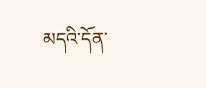མདའི་དོན་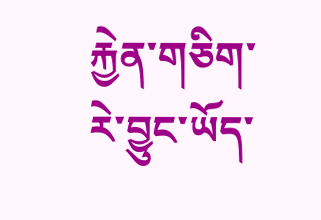རྐྱེན་གཅིག་རེ་བྱུང་ཡོད་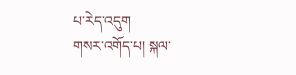པ་རེད་འདུག
གསར་འགོད་པ། སྐལ་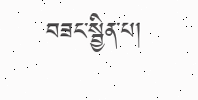བཟང་སྦྱིན་པ།